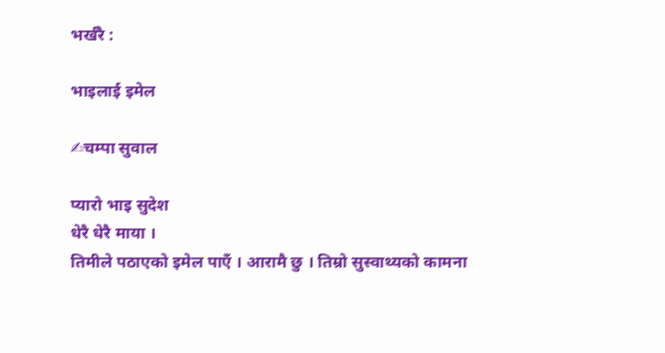भर्खरै :

भाइलाई इमेल

✍चम्पा सुवाल

प्यारो भाइ सुदेश
धेरै धेरै माया ।
तिमीले पठाएको इमेल पाएँ । आरामै छु । तिम्रो सुस्वाथ्यको कामना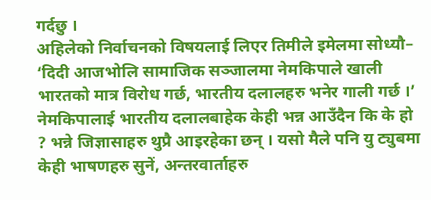गर्दछु ।
अहिलेको निर्वाचनको विषयलाई लिएर तिमीले इमेलमा सोध्यौ– ‘दिदी आजभोलि सामाजिक सञ्जालमा नेमकिपाले खाली भारतको मात्र विरोध गर्छ, भारतीय दलालहरु भनेर गाली गर्छ ।’ नेमकिपालाई भारतीय दलालबाहेक केही भन्न आउँदैन कि के हो ? भन्ने जिज्ञासाहरु थुप्रै आइरहेका छन् । यसो मैले पनि यु ट्युबमा केही भाषणहरु सुनें, अन्तरवार्ताहरु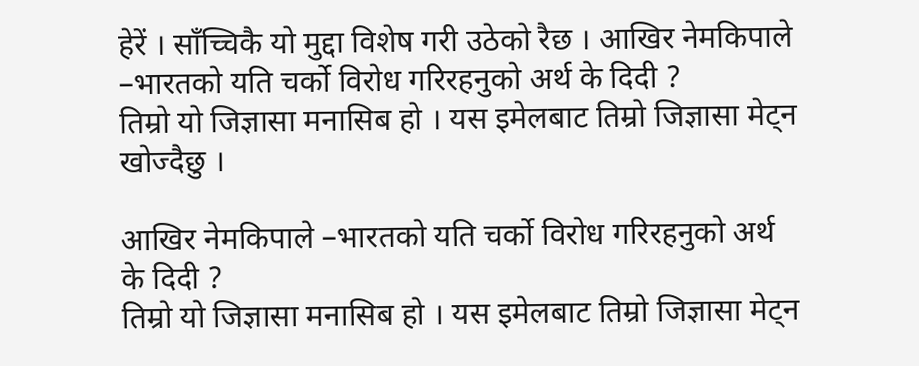हेरें । साँच्चिकै यो मुद्दा विशेष गरी उठेको रैछ । आखिर नेमकिपाले –भारतको यति चर्को विरोध गरिरहनुको अर्थ के दिदी ?
तिम्रो यो जिज्ञासा मनासिब हो । यस इमेलबाट तिम्रो जिज्ञासा मेट्न खोज्दैछु ।

आखिर नेमकिपाले –भारतको यति चर्को विरोध गरिरहनुको अर्थ के दिदी ?
तिम्रो यो जिज्ञासा मनासिब हो । यस इमेलबाट तिम्रो जिज्ञासा मेट्न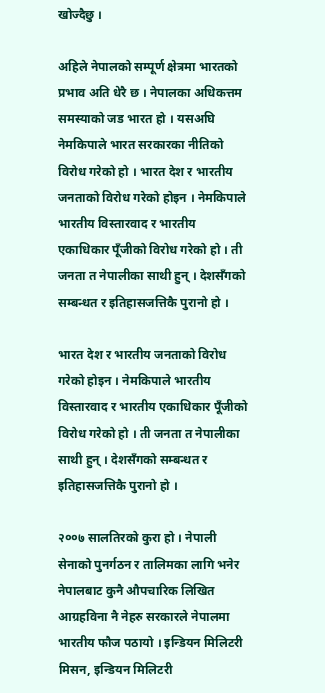खोज्दैछु ।

अहिले नेपालको सम्पूर्ण क्षेत्रमा भारतको प्रभाव अति धेरै छ । नेपालका अधिकत्तम समस्याको जड भारत हो । यसअघि नेमकिपाले भारत सरकारका नीतिको विरोध गरेको हो । भारत देश र भारतीय जनताको विरोध गरेको होइन । नेमकिपाले भारतीय विस्तारवाद र भारतीय एकाधिकार पूँजीको विरोध गरेको हो । ती जनता त नेपालीका साथी हुन् । देशसँगको सम्बन्धत र इतिहासजत्तिकै पुरानो हो ।

भारत देश र भारतीय जनताको विरोध गरेको होइन । नेमकिपाले भारतीय विस्तारवाद र भारतीय एकाधिकार पूँजीको विरोध गरेको हो । ती जनता त नेपालीका साथी हुन् । देशसँगको सम्बन्धत र इतिहासजत्तिकै पुरानो हो ।

२००७ सालतिरको कुरा हो । नेपाली सेनाको पुनर्गठन र तालिमका लागि भनेर नेपालबाट कुनै औपचारिक लिखित आग्रहविना नै नेहरु सरकारले नेपालमा भारतीय फौज पठायो । इन्डियन मिलिटरी मिसन, इन्डियन मिलिटरी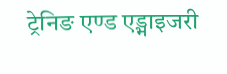ट्रेनिङ एण्ड एड्भाइजरी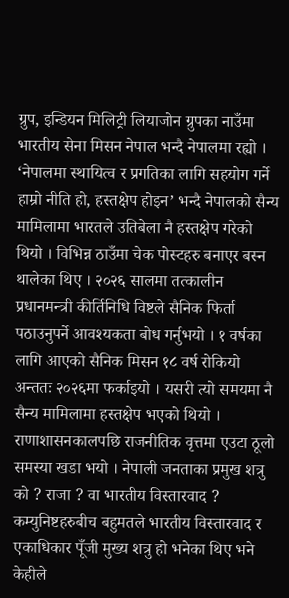ग्रुप, इन्डियन मिलिट्री लियाजोन ग्रुपका नाउँमा भारतीय सेना मिसन नेपाल भन्दै नेपालमा रह्यो । ‘नेपालमा स्थायित्व र प्रगतिका लागि सहयोग गर्ने हाम्रो नीति हो, हस्तक्षेप होइन’ भन्दै नेपालको सैन्य मामिलामा भारतले उतिबेला नै हस्तक्षेप गरेको थियो । विभिन्न ठाउँमा चेक पोस्टहरु बनाएर बस्न थालेका थिए । २०२६ सालमा तत्कालीन प्रधानमन्त्री कीर्तिनिधि विष्टले सैनिक फिर्ता पठाउनुपर्ने आवश्यकता बोध गर्नुभयो । १ वर्षका लागि आएको सैनिक मिसन १८ वर्ष रोकियो अन्ततः २०२६मा फर्काइयो । यसरी त्यो समयमा नै सैन्य मामिलामा हस्तक्षेप भएको थियो ।
राणाशासनकालपछि राजनीतिक वृत्तमा एउटा ठूलो समस्या खडा भयो । नेपाली जनताका प्रमुख शत्रु को ? राजा ? वा भारतीय विस्तारवाद ? कम्युनिष्टहरुबीच बहुमतले भारतीय विस्तारवाद र एकाधिकार पूँजी मुख्य शत्रु हो भनेका थिए भने केहीले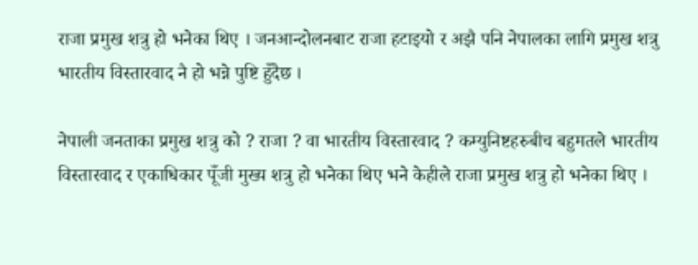राजा प्रमुख शत्रु हो भनेका थिए । जनआन्दोलनबाट राजा हटाइयो र अझै पनि नेपालका लागि प्रमुख शत्रु भारतीय विस्तारवाद नै हो भन्ने पुष्टि हुँदैछ ।

नेपाली जनताका प्रमुख शत्रु को ? राजा ? वा भारतीय विस्तारवाद ? कम्युनिष्टहरुबीच बहुमतले भारतीय विस्तारवाद र एकाधिकार पूँजी मुख्य शत्रु हो भनेका थिए भने केहीले राजा प्रमुख शत्रु हो भनेका थिए ।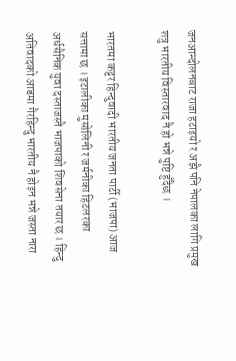जनआन्दोलनबाट राजा हटाइयो र अझै पनि नेपालका लागि प्रमुख शत्रु भारतीय विस्तारवाद नै हो भन्ने पुष्टि हुँदैछ ।

भारतमा कट्टर हिन्दुवादी भारतीय जनता पार्टी (भाजपा) आज सत्तामा छ । इटालीका मुसोलिनी र जर्मनीका हिटलरका अर्धसैनिक युवा दस्ताजस्तै भाजपाको शिवसेना तयार छ । हिन्दु अतिवादको आडमा गैरहिन्दु भारतीय नै होइन भन्ने जस्ता नारा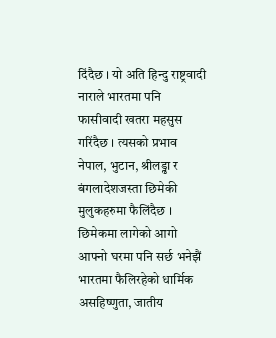दिंदैछ । यो अति हिन्दु राष्ट्रवादी नाराले भारतमा पनि फासीवादी खतरा महसुस गरिंदैछ । त्यसको प्रभाव नेपाल, भुटान, श्रीलड्ढा र बंगलादेशजस्ता छिमेकी मुलुकहरुमा फैलिंदैछ । छिमेकमा लागेको आगो आफ्नो घरमा पनि सर्छ भनेझैं भारतमा फैलिरहेको धार्मिक असहिष्णुता, जातीय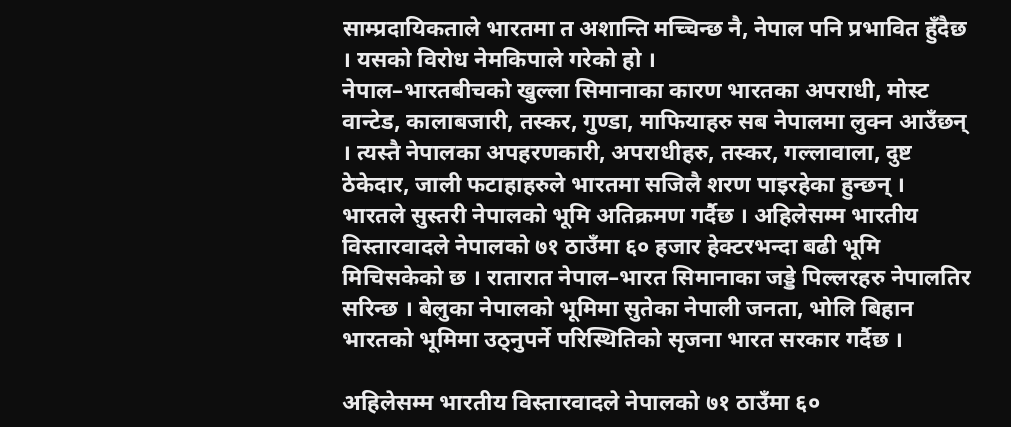साम्प्रदायिकताले भारतमा त अशान्ति मच्चिन्छ नै, नेपाल पनि प्रभावित हुँदैछ । यसको विरोध नेमकिपाले गरेको हो ।
नेपाल–भारतबीचको खुल्ला सिमानाका कारण भारतका अपराधी, मोस्ट वान्टेड, कालाबजारी, तस्कर, गुण्डा, माफियाहरु सब नेपालमा लुक्न आउँछन् । त्यस्तै नेपालका अपहरणकारी, अपराधीहरु, तस्कर, गल्लावाला, दुष्ट ठेकेदार, जाली फटाहाहरुले भारतमा सजिलै शरण पाइरहेका हुन्छन् । भारतले सुस्तरी नेपालको भूमि अतिक्रमण गर्दैछ । अहिलेसम्म भारतीय विस्तारवादले नेपालको ७१ ठाउँमा ६० हजार हेक्टरभन्दा बढी भूमि मिचिसकेको छ । रातारात नेपाल–भारत सिमानाका जड्डे पिल्लरहरु नेपालतिर सरिन्छ । बेलुका नेपालको भूमिमा सुतेका नेपाली जनता, भोलि बिहान भारतको भूमिमा उठ्नुपर्ने परिस्थितिको सृजना भारत सरकार गर्दैछ ।

अहिलेसम्म भारतीय विस्तारवादले नेपालको ७१ ठाउँमा ६०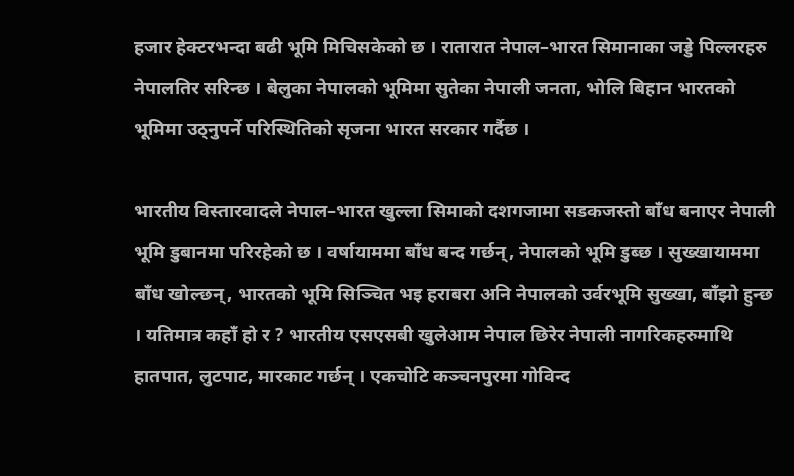हजार हेक्टरभन्दा बढी भूमि मिचिसकेको छ । रातारात नेपाल–भारत सिमानाका जड्डे पिल्लरहरु नेपालतिर सरिन्छ । बेलुका नेपालको भूमिमा सुतेका नेपाली जनता, भोलि बिहान भारतको भूमिमा उठ्नुपर्ने परिस्थितिको सृजना भारत सरकार गर्दैछ ।

भारतीय विस्तारवादले नेपाल–भारत खुल्ला सिमाको दशगजामा सडकजस्तो बाँध बनाएर नेपाली भूमि डुबानमा परिरहेको छ । वर्षायाममा बाँध बन्द गर्छन्, नेपालको भूमि डुब्छ । सुख्खायाममा बाँध खोल्छन्, भारतको भूमि सिञ्चित भइ हराबरा अनि नेपालको उर्वरभूमि सुख्खा, बाँझो हुन्छ । यतिमात्र कहाँ हो र ? भारतीय एसएसबी खुलेआम नेपाल छिरेर नेपाली नागरिकहरुमाथि हातपात, लुटपाट, मारकाट गर्छन् । एकचोटि कञ्चनपुरमा गोविन्द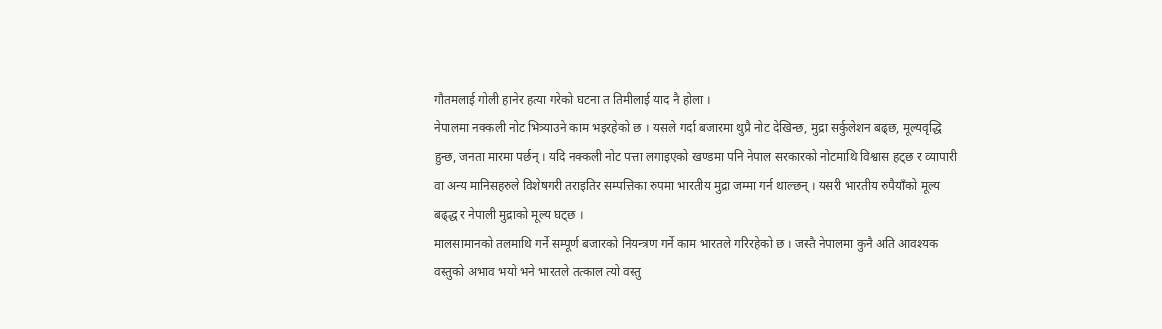गौतमलाई गोली हानेर हत्या गरेको घटना त तिमीलाई याद नै होला ।
नेपालमा नक्कली नोट भित्र्याउने काम भइरहेको छ । यसले गर्दा बजारमा थुप्रै नोट देखिन्छ, मुद्रा सर्कुलेशन बढ्छ, मूल्यवृद्धि हुन्छ, जनता मारमा पर्छन् । यदि नक्कली नोट पत्ता लगाइएको खण्डमा पनि नेपाल सरकारको नोटमाथि विश्वास हट्छ र व्यापारी वा अन्य मानिसहरुले विशेषगरी तराइतिर सम्पत्तिका रुपमा भारतीय मुद्रा जम्मा गर्न थाल्छन् । यसरी भारतीय रुपैयाँको मूल्य बढ्द्ध र नेपाली मुद्राको मूल्य घट्छ ।
मालसामानको तलमाथि गर्ने सम्पूर्ण बजारको नियन्त्रण गर्ने काम भारतले गरिरहेको छ । जस्तै नेपालमा कुनै अति आवश्यक वस्तुको अभाव भयो भने भारतले तत्काल त्यो वस्तु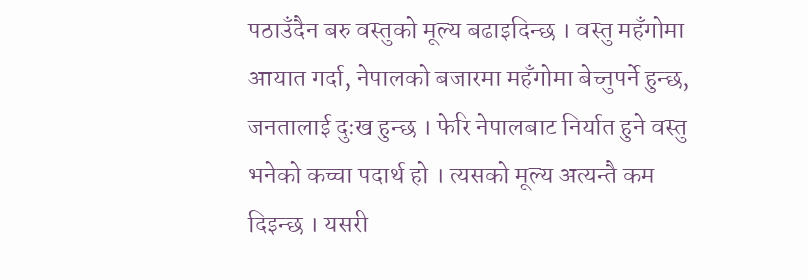पठाउँदैन बरु वस्तुको मूल्य बढाइदिन्छ । वस्तु महँगोमा आयात गर्दा, नेपालको बजारमा महँगोमा बेच्नुपर्ने हुन्छ, जनतालाई दुःख हुन्छ । फेरि नेपालबाट निर्यात हुने वस्तु भनेको कच्चा पदार्थ हो । त्यसको मूल्य अत्यन्तै कम दिइन्छ । यसरी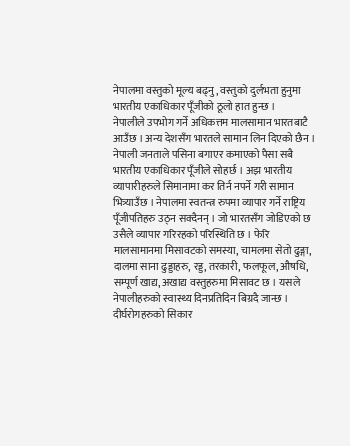नेपालमा वस्तुको मूल्य बढ्नु, वस्तुको दुर्लभता हुनुमा भारतीय एकाधिकार पूँजीको ठूलो हात हुन्छ ।
नेपालीले उपभोग गर्ने अधिकत्तम मालसामान भारतबाटै आउँछ । अन्य देशसँग भारतले सामान लिन दिएको छैन । नेपाली जनताले पसिना बगाएर कमाएको पैसा सबै भारतीय एकाधिकार पूँजीले सोहर्छ । अझ भारतीय व्यापारीहरुले सिमानामा कर तिर्न नपर्ने गरी सामान भित्र्याउँछ । नेपालमा स्वतन्त्र रुपमा व्यापार गर्ने राष्ट्रिय पूँजीपतिहरु उठ्न सक्दैनन् । जो भारतसँग जोडिएको छ उसैले व्यापार गरिरहको परिस्थिति छ । फेरि मालसामानमा मिसावटको समस्या, चामलमा सेतो ढुङ्गा, दालमा साना ढुड्डाहरु, रड्ड, तरकारी, फलफूल, औषधि, सम्पूर्ण खाद्य, अखाद्य वस्तुहरुमा मिसावट छ । यसले नेपालीहरुको स्वास्थ्य दिनप्रतिदिन बिग्रदै जान्छ । दीर्घरोगहरुको सिकार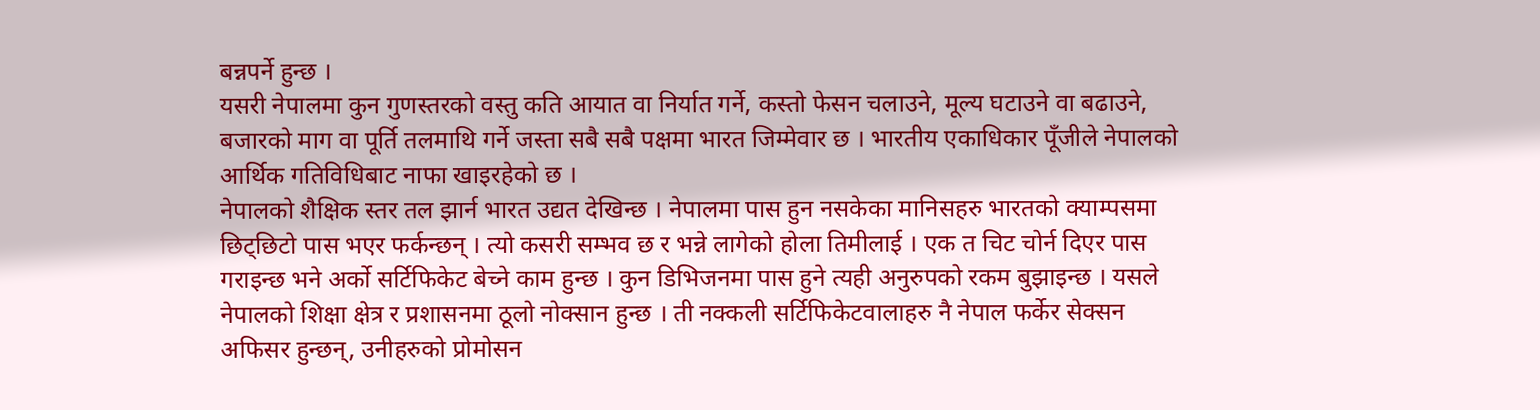बन्नपर्ने हुन्छ ।
यसरी नेपालमा कुन गुणस्तरको वस्तु कति आयात वा निर्यात गर्ने, कस्तो फेसन चलाउने, मूल्य घटाउने वा बढाउने, बजारको माग वा पूर्ति तलमाथि गर्ने जस्ता सबै सबै पक्षमा भारत जिम्मेवार छ । भारतीय एकाधिकार पूँजीले नेपालको आर्थिक गतिविधिबाट नाफा खाइरहेको छ ।
नेपालको शैक्षिक स्तर तल झार्न भारत उद्यत देखिन्छ । नेपालमा पास हुन नसकेका मानिसहरु भारतको क्याम्पसमा छिट्छिटो पास भएर फर्कन्छन् । त्यो कसरी सम्भव छ र भन्ने लागेको होला तिमीलाई । एक त चिट चोर्न दिएर पास गराइन्छ भने अर्को सर्टिफिकेट बेच्ने काम हुन्छ । कुन डिभिजनमा पास हुने त्यही अनुरुपको रकम बुझाइन्छ । यसले नेपालको शिक्षा क्षेत्र र प्रशासनमा ठूलो नोक्सान हुन्छ । ती नक्कली सर्टिफिकेटवालाहरु नै नेपाल फर्केर सेक्सन अफिसर हुन्छन्, उनीहरुको प्रोमोसन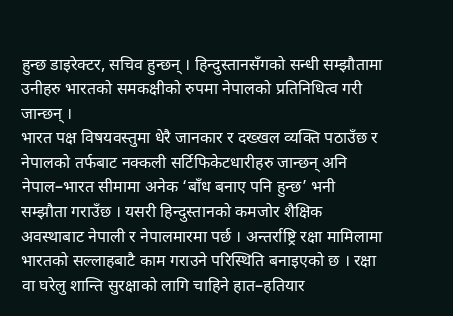हुन्छ डाइरेक्टर, सचिव हुन्छन् । हिन्दुस्तानसँगको सन्धी सम्झौतामा उनीहरु भारतको समकक्षीको रुपमा नेपालको प्रतिनिधित्व गरी जान्छन् ।
भारत पक्ष विषयवस्तुमा धेरै जानकार र दख्खल व्यक्ति पठाउँछ र नेपालको तर्फबाट नक्कली सर्टिफिकेटधारीहरु जान्छन् अनि नेपाल–भारत सीमामा अनेक ‘बाँध बनाए पनि हुन्छ’ भनी सम्झौता गराउँछ । यसरी हिन्दुस्तानको कमजोर शैक्षिक अवस्थाबाट नेपाली र नेपालमारमा पर्छ । अन्तर्राष्ट्रि रक्षा मामिलामा भारतको सल्लाहबाटै काम गराउने परिस्थिति बनाइएको छ । रक्षा वा घरेलु शान्ति सुरक्षाको लागि चाहिने हात–हतियार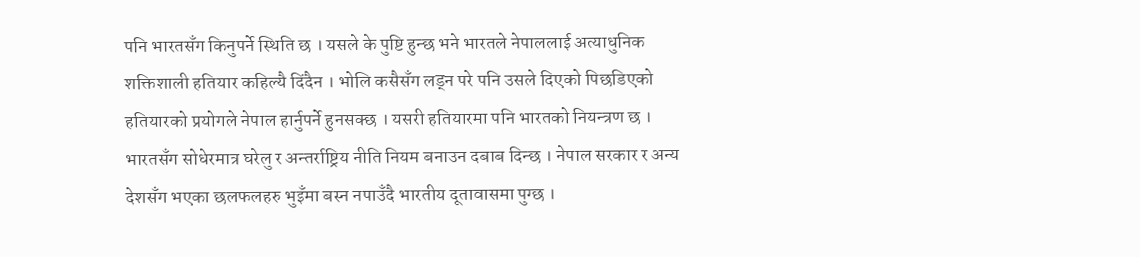पनि भारतसँग किनुपर्ने स्थिति छ । यसले के पुष्टि हुन्छ भने भारतले नेपाललाई अत्याधुनिक शक्तिशाली हतियार कहिल्यै दिंदैन । भोलि कसैसँग लड्न परे पनि उसले दिएको पिछडिएको हतियारको प्रयोगले नेपाल हार्नुपर्ने हुनसक्छ । यसरी हतियारमा पनि भारतको नियन्त्रण छ ।
भारतसँग सोधेरमात्र घरेलु र अन्तर्राष्ट्रिय नीति नियम बनाउन दबाब दिन्छ । नेपाल सरकार र अन्य देशसँग भएका छलफलहरु भुइँमा बस्न नपाउँदै भारतीय दूतावासमा पुग्छ ।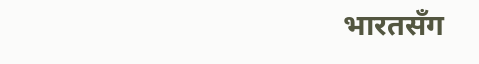भारतसँग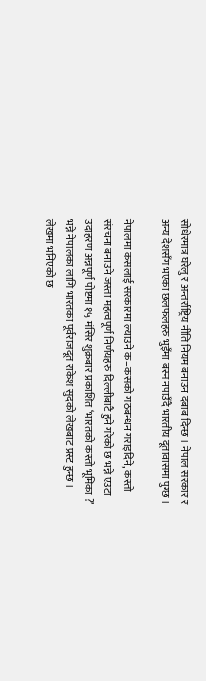सोधेरमात्र घरेलु र अन्तर्राष्ट्रिय नीति नियम बनाउन दबाब दिन्छ । नेपाल सरकार र अन्य देशसँग भएका छलफलहरु भुइँमा बस्न नपाउँदै भारतीय दूतावासमा पुग्छ ।

नेपालमा कसलाई सरकारमा ल्याउने क–कसको गठबन्धन गराइदिने, कस्तो संरचना बनाउने जस्ता महत्वपूर्ण निर्णयहरु दिल्लीबाटै हुने गरेको छ भन्ने एउटा उदाहरण अन्नपूर्ण पोष्टमा १५ मंसिर शुक्रबार प्रकाशित ‘भारतको कस्तो भूमिका ?’ भन्ने नेपालका लागि भारतका पूर्वराजदूत राकेश सुदको लेखबाट प्रस्ट हुन्छ । लेखमा भनिएको छ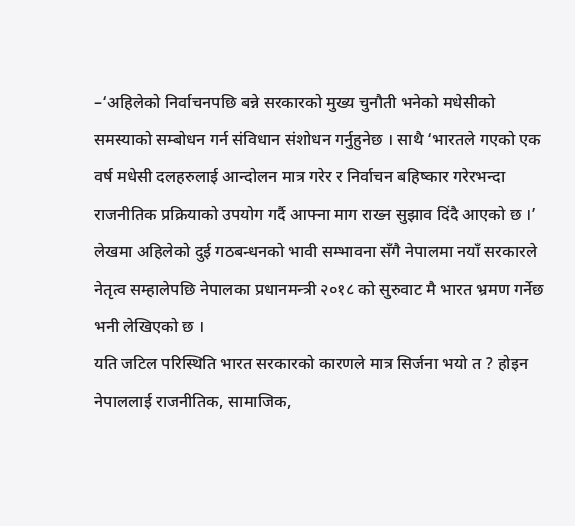–‘अहिलेको निर्वाचनपछि बन्ने सरकारको मुख्य चुनौती भनेको मधेसीको समस्याको सम्बोधन गर्न संविधान संशोधन गर्नुहुनेछ । साथै ‘भारतले गएको एक वर्ष मधेसी दलहरुलाई आन्दोलन मात्र गरेर र निर्वाचन बहिष्कार गरेरभन्दा राजनीतिक प्रक्रियाको उपयोग गर्दै आफ्ना माग राख्न सुझाव दिंदै आएको छ ।’ लेखमा अहिलेको दुई गठबन्धनको भावी सम्भावना सँगै नेपालमा नयाँ सरकारले नेतृत्व सम्हालेपछि नेपालका प्रधानमन्त्री २०१८ को सुरुवाट मै भारत भ्रमण गर्नेछ भनी लेखिएको छ ।
यति जटिल परिस्थिति भारत सरकारको कारणले मात्र सिर्जना भयो त ? होइन नेपाललाई राजनीतिक, सामाजिक,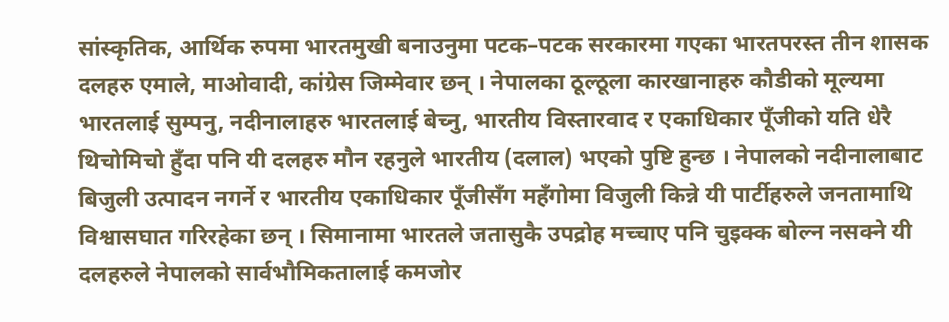सांस्कृतिक, आर्थिक रुपमा भारतमुखी बनाउनुमा पटक–पटक सरकारमा गएका भारतपरस्त तीन शासक दलहरु एमाले, माओवादी, कांग्रेस जिम्मेवार छन् । नेपालका ठूल्ठूला कारखानाहरु कौडीको मूल्यमा भारतलाई सुम्पनु, नदीनालाहरु भारतलाई बेच्नु, भारतीय विस्तारवाद र एकाधिकार पूँजीको यति धेरै थिचोमिचो हुँदा पनि यी दलहरु मौन रहनुले भारतीय (दलाल) भएको पुष्टि हुन्छ । नेपालको नदीनालाबाट बिजुली उत्पादन नगर्ने र भारतीय एकाधिकार पूँजीसँग महँगोमा विजुली किन्ने यी पार्टीहरुले जनतामाथि विश्वासघात गरिरहेका छन् । सिमानामा भारतले जतासुकै उपद्रोह मच्चाए पनि चुइक्क बोल्न नसक्ने यी दलहरुले नेपालको सार्वभौमिकतालाई कमजोर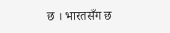छ । भारतसँग छ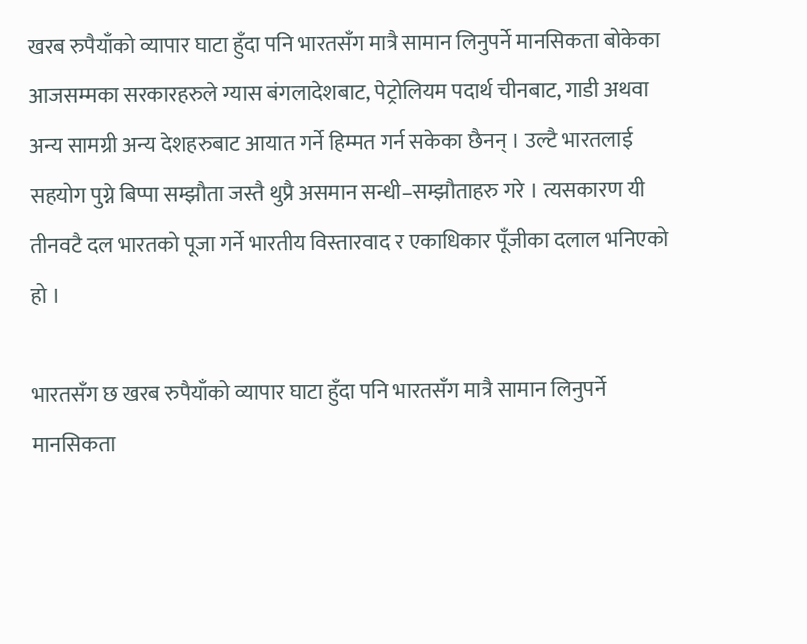खरब रुपैयाँको व्यापार घाटा हुँदा पनि भारतसँग मात्रै सामान लिनुपर्ने मानसिकता बोकेका आजसम्मका सरकारहरुले ग्यास बंगलादेशबाट, पेट्रोलियम पदार्थ चीनबाट, गाडी अथवा अन्य सामग्री अन्य देशहरुबाट आयात गर्ने हिम्मत गर्न सकेका छैनन् । उल्टै भारतलाई सहयोग पुग्ने बिप्पा सम्झौता जस्तै थुप्रै असमान सन्धी–सम्झौताहरु गरे । त्यसकारण यी तीनवटै दल भारतको पूजा गर्ने भारतीय विस्तारवाद र एकाधिकार पूँजीका दलाल भनिएको हो ।

भारतसँग छ खरब रुपैयाँको व्यापार घाटा हुँदा पनि भारतसँग मात्रै सामान लिनुपर्ने मानसिकता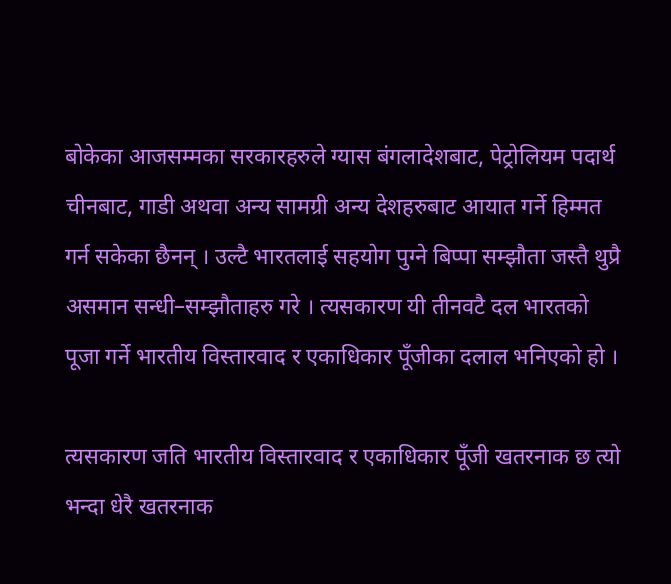बोकेका आजसम्मका सरकारहरुले ग्यास बंगलादेशबाट, पेट्रोलियम पदार्थ चीनबाट, गाडी अथवा अन्य सामग्री अन्य देशहरुबाट आयात गर्ने हिम्मत गर्न सकेका छैनन् । उल्टै भारतलाई सहयोग पुग्ने बिप्पा सम्झौता जस्तै थुप्रै असमान सन्धी–सम्झौताहरु गरे । त्यसकारण यी तीनवटै दल भारतको पूजा गर्ने भारतीय विस्तारवाद र एकाधिकार पूँजीका दलाल भनिएको हो ।

त्यसकारण जति भारतीय विस्तारवाद र एकाधिकार पूँजी खतरनाक छ त्यो भन्दा धेरै खतरनाक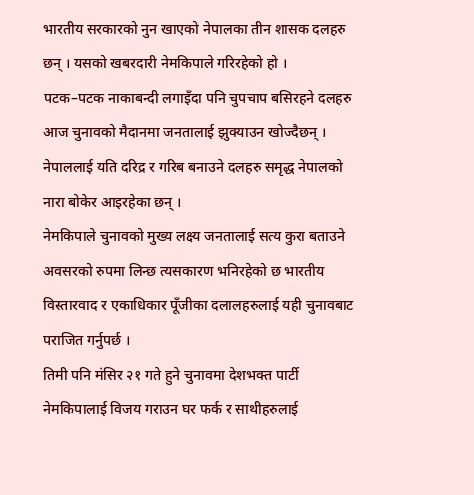भारतीय सरकारको नुन खाएको नेपालका तीन शासक दलहरु छन् । यसको खबरदारी नेमकिपाले गरिरहेको हो ।
पटक–पटक नाकाबन्दी लगाइँदा पनि चुपचाप बसिरहने दलहरु आज चुनावको मैदानमा जनतालाई झुक्याउन खोज्दैछन् । नेपाललाई यति दरिद्र र गरिब बनाउने दलहरु समृद्ध नेपालको नारा बोकेर आइरहेका छन् ।
नेमकिपाले चुनावको मुख्य लक्ष्य जनतालाई सत्य कुरा बताउने अवसरको रुपमा लिन्छ त्यसकारण भनिरहेको छ भारतीय विस्तारवाद र एकाधिकार पूँजीका दलालहरुलाई यही चुनावबाट पराजित गर्नुपर्छ ।
तिमी पनि मंसिर २१ गते हुने चुनावमा देशभक्त पार्टी नेमकिपालाई विजय गराउन घर फर्क र साथीहरुलाई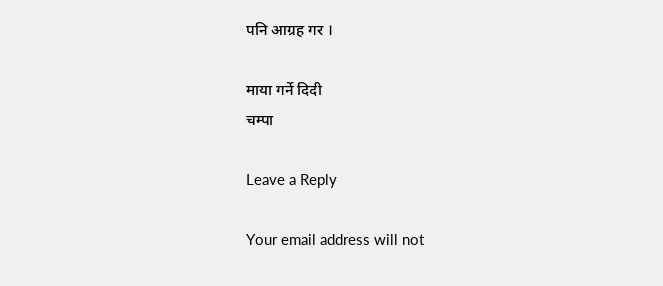पनि आग्रह गर ।

माया गर्ने दिदी
चम्पा

Leave a Reply

Your email address will not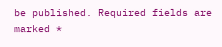be published. Required fields are marked *